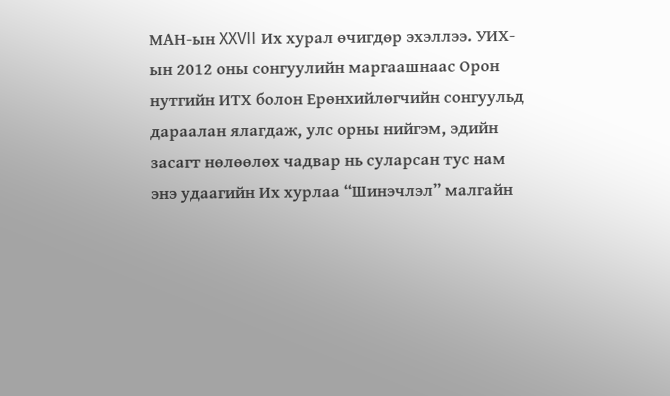МАН-ын XXVII Их хурал өчигдөр эхэллээ. УИХ-ын 2012 оны сонгуулийн маргаашнаас Орон нутгийн ИТХ болон Ерөнхийлөгчийн сонгуульд дараалан ялагдаж, улс орны нийгэм, эдийн засагт нөлөөлөх чадвар нь суларсан тус нам энэ удаагийн Их хурлаа “Шинэчлэл” малгайн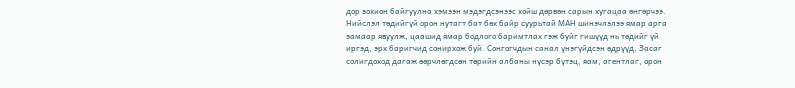дор зохион байгуулна хэмээн мэдэгдсэнээс хойш дөрвөн сарын хугацаа өнгөрчээ.
Нийслэл төдийгүй орон нутагт бат бөх байр суурьтай МАН шинэчлэлээ ямар арга замаар явуулж, цаашид ямар бодлого баримтлах гэж буйг гишүүд нь төдийг үй иргэд, эрх баригчид сонирхож буй. Сонгогчдын санал үнэгүйдсэн өдрүүд, Засаг солигдоход дагаж өөрчлөгдсөн төрийн албаны нүсэр бүтэц, яам, агентлаг, орон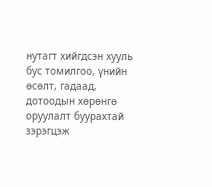нутагт хийгдсэн хууль бус томилгоо, үнийн өсөлт, гадаад, дотоодын хөрөнгө оруулалт буурахтай зэрэгцэж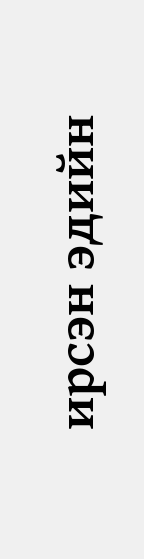ирсэн эдийн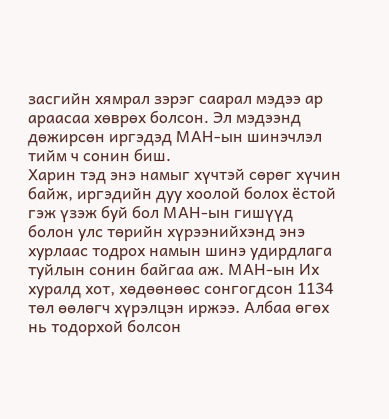засгийн хямрал зэрэг саарал мэдээ ар араасаа хөврөх болсон. Эл мэдээнд дөжирсөн иргэдэд МАН-ын шинэчлэл тийм ч сонин биш.
Харин тэд энэ намыг хүчтэй сөрөг хүчин байж, иргэдийн дуу хоолой болох ёстой гэж үзэж буй бол МАН-ын гишүүд болон улс төрийн хүрээнийхэнд энэ хурлаас тодрох намын шинэ удирдлага туйлын сонин байгаа аж. МАН-ын Их хуралд хот, хөдөөнөөс сонгогдсон 1134 төл өөлөгч хүрэлцэн иржээ. Албаа өгөх нь тодорхой болсон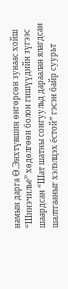намын дарга Ө.Энхтүвшин өнгөрсөн зунаас хойш “Шинэчилье” хөдөлгөөн болон гишүүдийн зүгээс шаардсан “Шат шатны сонгуульд дараалан ялагдсан шалтгааныг хэлэлцэх ёстой” гэсэн байр суурьт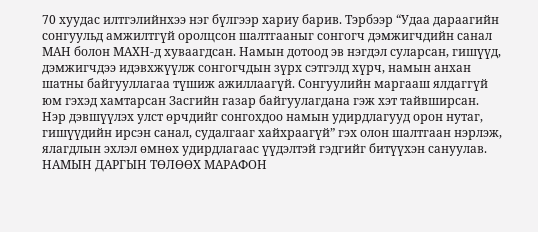70 хуудас илтгэлийнхээ нэг бүлгээр хариу барив. Тэрбээр “Удаа дараагийн сонгуульд амжилтгүй оролцсон шалтгааныг сонгогч дэмжигчдийн санал МАН болон МАХН-д хуваагдсан. Намын дотоод эв нэгдэл суларсан, гишүүд, дэмжигчдээ идэвхжүүлж сонгогчдын зүрх сэтгэлд хүрч, намын анхан шатны байгууллагаа түшиж ажиллаагүй. Сонгуулийн маргааш ялдаггүй юм гэхэд хамтарсан Засгийн газар байгуулагдана гэж хэт тайвширсан. Нэр дэвшүүлэх улст өрчдийг сонгохдоо намын удирдлагууд орон нутаг, гишүүдийн ирсэн санал, судалгааг хайхраагүй” гэх олон шалтгаан нэрлэж, ялагдлын эхлэл өмнөх удирдлагаас үүдэлтэй гэдгийг битүүхэн сануулав.
НАМЫН ДАРГЫН ТӨЛӨӨХ МАРАФОН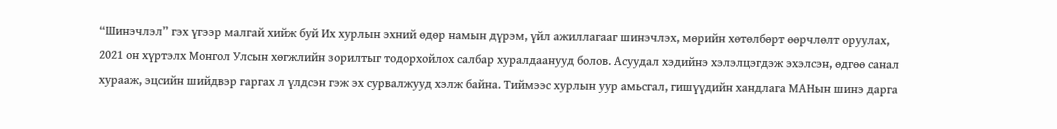“Шинэчлэл” гэх үгээр малгай хийж буй Их хурлын эхний өдөр намын дүрэм, үйл ажиллагааг шинэчлэх, мөрийн хөтөлбөрт өөрчлөлт оруулах, 2021 он хүртэлх Монгол Улсын хөгжлийн зорилтыг тодорхойлох салбар хуралдаанууд болов. Асуудал хэдийнэ хэлэлцэгдэж эхэлсэн, өдгөө санал хурааж, эцсийн шийдвэр гаргах л үлдсэн гэж эх сурвалжууд хэлж байна. Тиймээс хурлын уур амьсгал, гишүүдийн хандлага МАНын шинэ дарга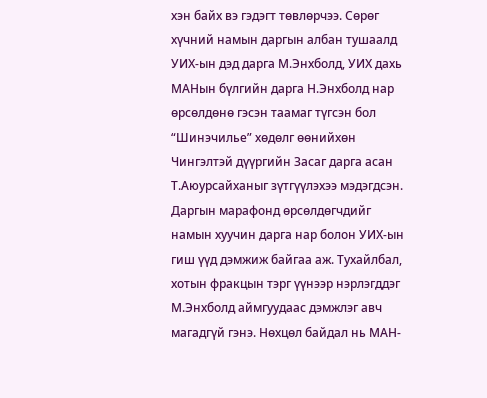хэн байх вэ гэдэгт төвлөрчээ. Сөрөг хүчний намын даргын албан тушаалд УИХ-ын дэд дарга М.Энхболд, УИХ дахь МАНын бүлгийн дарга Н.Энхболд нар өрсөлдөнө гэсэн таамаг түгсэн бол “Шинэчилье” хөдөлг өөнийхөн Чингэлтэй дүүргийн Засаг дарга асан Т.Аюурсайханыг зүтгүүлэхээ мэдэгдсэн. Даргын марафонд өрсөлдөгчдийг намын хуучин дарга нар болон УИХ-ын гиш үүд дэмжиж байгаа аж. Тухайлбал, хотын фракцын тэрг үүнээр нэрлэгддэг М.Энхболд аймгуудаас дэмжлэг авч магадгүй гэнэ. Нөхцөл байдал нь МАН-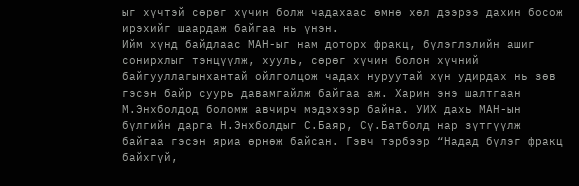ыг хүчтэй сөрөг хүчин болж чадахаас өмнө хөл дээрээ дахин босож ирэхийг шаардаж байгаа нь үнэн.
Ийм хүнд байдлаас МАН-ыг нам доторх фракц, бүлэглэлийн ашиг сонирхлыг тэнцүүлж, хууль, сөрөг хүчин болон хүчний байгууллагынхантай ойлголцож чадах нуруутай хүн удирдах нь зөв гэсэн байр суурь давамгайлж байгаа аж. Харин энэ шалтгаан М.Энхболдод боломж авчирч мэдэхээр байна. УИХ дахь МАН-ын бүлгийн дарга Н.Энхболдыг С.Баяр, Сү.Батболд нар зүтгүүлж байгаа гэсэн яриа өрнөж байсан. Гэвч тэрбээр “Надад бүлэг фракц байхгүй,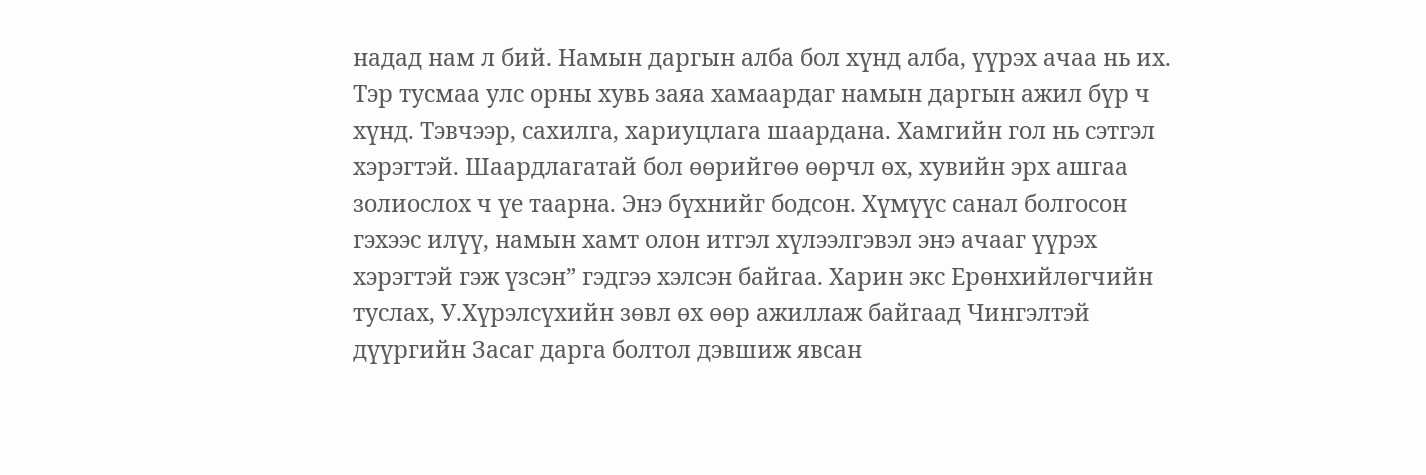надад нам л бий. Намын даргын алба бол хүнд алба, үүрэх ачаа нь их. Тэр тусмаа улс орны хувь заяа хамаардаг намын даргын ажил бүр ч хүнд. Тэвчээр, сахилга, хариуцлага шаардана. Хамгийн гол нь сэтгэл хэрэгтэй. Шаардлагатай бол өөрийгөө өөрчл өх, хувийн эрх ашгаа золиослох ч үе таарна. Энэ бүхнийг бодсон. Хүмүүс санал болгосон гэхээс илүү, намын хамт олон итгэл хүлээлгэвэл энэ ачааг үүрэх хэрэгтэй гэж үзсэн” гэдгээ хэлсэн байгаа. Харин экс Ерөнхийлөгчийн туслах, У.Хүрэлсүхийн зөвл өх өөр ажиллаж байгаад Чингэлтэй дүүргийн Засаг дарга болтол дэвшиж явсан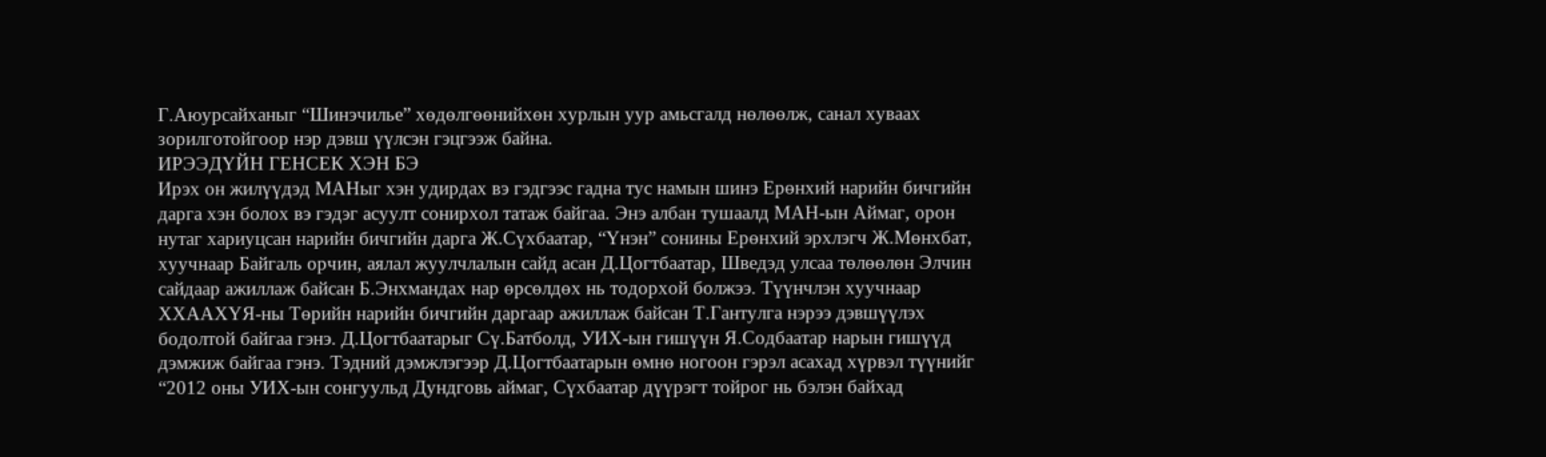Г.Аюурсайханыг “Шинэчилье” хөдөлгөөнийхөн хурлын уур амьсгалд нөлөөлж, санал хуваах зорилготойгоор нэр дэвш үүлсэн гэцгээж байна.
ИРЭЭДҮЙН ГЕНСЕК ХЭН БЭ
Ирэх он жилүүдэд МАНыг хэн удирдах вэ гэдгээс гадна тус намын шинэ Ерөнхий нарийн бичгийн дарга хэн болох вэ гэдэг асуулт сонирхол татаж байгаа. Энэ албан тушаалд МАН-ын Аймаг, орон нутаг хариуцсан нарийн бичгийн дарга Ж.Сүхбаатар, “Үнэн” сонины Ерөнхий эрхлэгч Ж.Мөнхбат, хуучнаар Байгаль орчин, аялал жуулчлалын сайд асан Д.Цогтбаатар, Шведэд улсаа төлөөлөн Элчин сайдаар ажиллаж байсан Б.Энхмандах нар өрсөлдөх нь тодорхой болжээ. Түүнчлэн хуучнаар ХХААХҮЯ-ны Төрийн нарийн бичгийн даргаар ажиллаж байсан Т.Гантулга нэрээ дэвшүүлэх бодолтой байгаа гэнэ. Д.Цогтбаатарыг Сү.Батболд, УИХ-ын гишүүн Я.Содбаатар нарын гишүүд дэмжиж байгаа гэнэ. Тэдний дэмжлэгээр Д.Цогтбаатарын өмнө ногоон гэрэл асахад хүрвэл түүнийг “2012 оны УИХ-ын сонгуульд Дундговь аймаг, Сүхбаатар дүүрэгт тойрог нь бэлэн байхад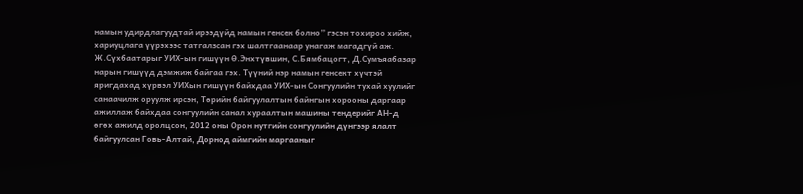намын удирдлагуудтай ирээдүйд намын генсек болно” гэсэн тохироо хийж, хариуцлага үүрэхээс татгалзсан гэх шалтгаанаар унагаж магадгүй аж.
Ж.Сүхбаатарыг УИХ-ын гишүүн Ө.Энхтүвшин, С.Бямбацогт, Д.Сумъяабазар нарын гишүүд дэмжиж байгаа гэх. Түүний нэр намын генсект хүчтэй яригдахад хүрвэл УИХын гишүүн байхдаа УИХ-ын Сонгуулийн тухай хуулийг санаачилж оруулж ирсэн, Төрийн байгуулалтын байнгын хорооны даргаар ажиллаж байхдаа сонгуулийн санал хураалтын машины тендерийг АН-д өгөх ажилд оролцсон, 2012 оны Орон нутгийн сонгуулийн дүнгээр ялалт байгуулсан Говь-Алтай, Дорнод аймгийн маргааныг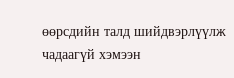өөрсдийн талд шийдвэрлүүлж чадаагүй хэмээн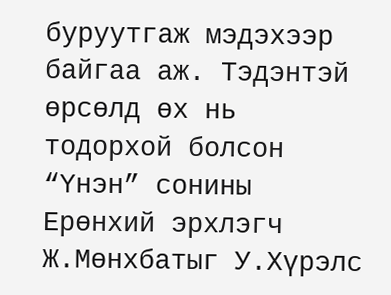буруутгаж мэдэхээр байгаа аж. Тэдэнтэй өрсөлд өх нь тодорхой болсон “Үнэн” сонины Ерөнхий эрхлэгч Ж.Мөнхбатыг У.Хүрэлс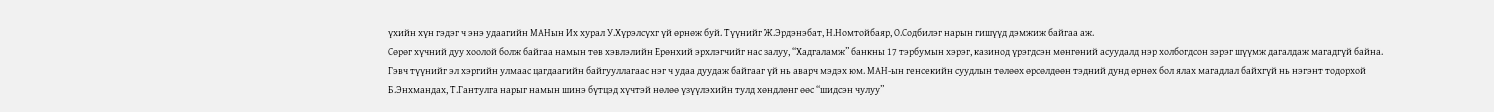үхийн хүн гэдэг ч энэ удаагийн МАНын Их хурал У.Хүрэлсүхг үй өрнөж буй. Түүнийг Ж.Эрдэнэбат, Н.Номтойбаяр, О.Содбилэг нарын гишүүд дэмжиж байгаа аж.
Сөрөг хүчний дуу хоолой болж байгаа намын төв хэвлэлийн Ерөнхий эрхлэгчийг нас залуу, “Хадгаламж” банкны 17 тэрбумын хэрэг, казинод үрэгдсэн мөнгөний асуудалд нэр холбогдсон зэрэг шүүмж дагалдаж магадгүй байна. Гэвч түүнийг эл хэргийн улмаас цагдаагийн байгууллагаас нэг ч удаа дуудаж байгааг үй нь аварч мэдэх юм. МАН-ын генсекийн суудлын төлөөх өрсөлдөөн тэдний дунд өрнөх бол ялах магадлал байхгүй нь нэгэнт тодорхой Б.Энхмандах, Т.Гантулга нарыг намын шинэ бүтцэд хүчтэй нөлөө үзүүлэхийн тулд хөндлөнг өөс “шидсэн чулуу”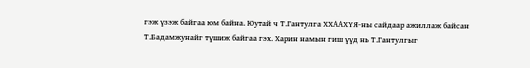гэж үзэж байгаа юм байна. Юутай ч Т.Гантулга ХХААХҮЯ-ны сайдаар ажиллаж байсан Т.Бадамжунайг түшиж байгаа гэх. Харин намын гиш үүд нь Т.Гантулгыг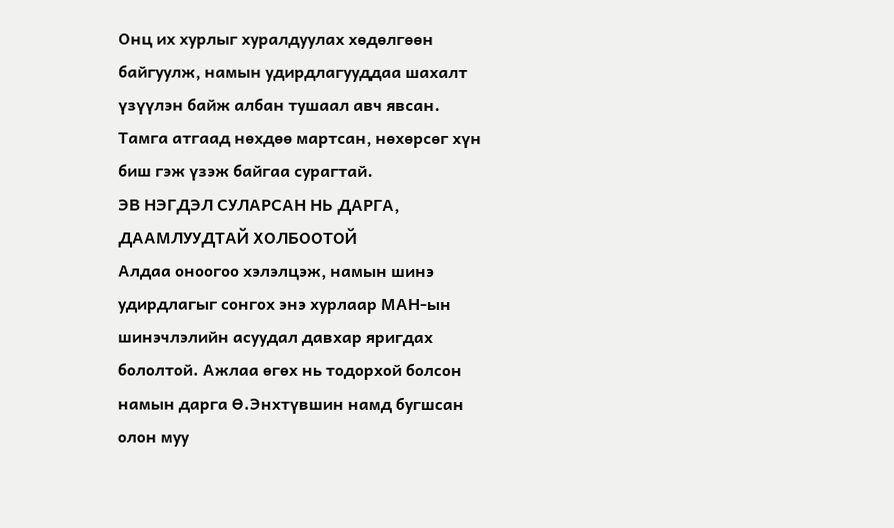Онц их хурлыг хуралдуулах хөдөлгөөн байгуулж, намын удирдлагууддаа шахалт үзүүлэн байж албан тушаал авч явсан. Тамга атгаад нөхдөө мартсан, нөхөрсөг хүн биш гэж үзэж байгаа сурагтай.
ЭВ НЭГДЭЛ СУЛАРСАН НЬ ДАРГА, ДААМЛУУДТАЙ ХОЛБООТОЙ
Алдаа оноогоо хэлэлцэж, намын шинэ удирдлагыг сонгох энэ хурлаар МАН-ын шинэчлэлийн асуудал давхар яригдах бололтой. Ажлаа өгөх нь тодорхой болсон намын дарга Ө.Энхтүвшин намд бугшсан олон муу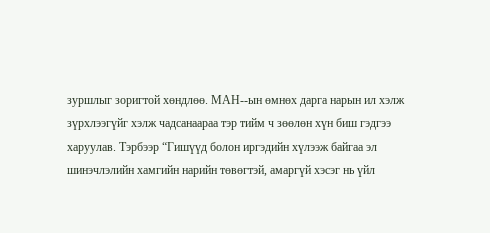зуршлыг зоригтой хөндлөө. МАН--ын өмнөх дарга нарын ил хэлж зүрхлээгүйг хэлж чадсанаараа тэр тийм ч зөөлөн хүн биш гэдгээ харуулав. Тэрбээр “Гишүүд болон иргэдийн хүлээж байгаа эл шинэчлэлийн хамгийн нарийн төвөгтэй, амаргүй хэсэг нь үйл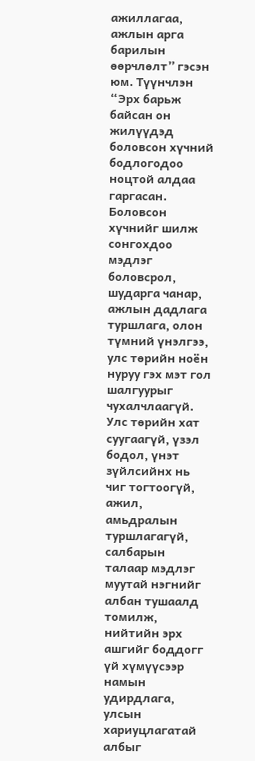ажиллагаа, ажлын арга барилын өөрчлөлт” гэсэн юм. Түүнчлэн “Эрх барьж байсан он жилүүдэд боловсон хүчний бодлогодоо ноцтой алдаа гаргасан. Боловсон хүчнийг шилж сонгохдоо мэдлэг боловсрол, шударга чанар, ажлын дадлага туршлага, олон түмний үнэлгээ, улс төрийн ноён нуруу гэх мэт гол шалгуурыг чухалчлаагүй. Улс төрийн хат суугаагүй, үзэл бодол, үнэт зүйлсийнх нь чиг тогтоогүй, ажил, амьдралын туршлагагүй, салбарын талаар мэдлэг муутай нэгнийг албан тушаалд томилж, нийтийн эрх ашгийг боддогг үй хүмүүсээр намын удирдлага, улсын хариуцлагатай албыг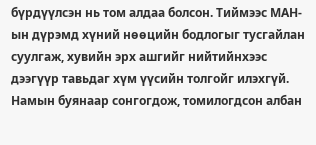бүрдүүлсэн нь том алдаа болсон. Тиймээс МАН-ын дүрэмд хүний нөөцийн бодлогыг тусгайлан суулгаж, хувийн эрх ашгийг нийтийнхээс дээгүүр тавьдаг хүм үүсийн толгойг илэхгүй.
Намын буянаар сонгогдож, томилогдсон албан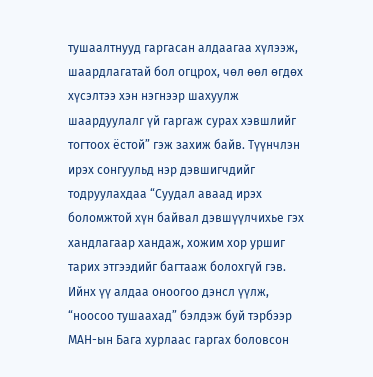тушаалтнууд гаргасан алдаагаа хүлээж, шаардлагатай бол огцрох, чөл өөл өгдөх хүсэлтээ хэн нэгнээр шахуулж шаардуулалг үй гаргаж сурах хэвшлийг тогтоох ёстой” гэж захиж байв. Түүнчлэн ирэх сонгуульд нэр дэвшигчдийг тодруулахдаа “Суудал аваад ирэх боломжтой хүн байвал дэвшүүлчихье гэх хандлагаар хандаж, хожим хор уршиг тарих этгээдийг багтааж болохгүй гэв. Ийнх үү алдаа оноогоо дэнсл үүлж, “ноосоо тушаахад” бэлдэж буй тэрбээр МАН-ын Бага хурлаас гаргах боловсон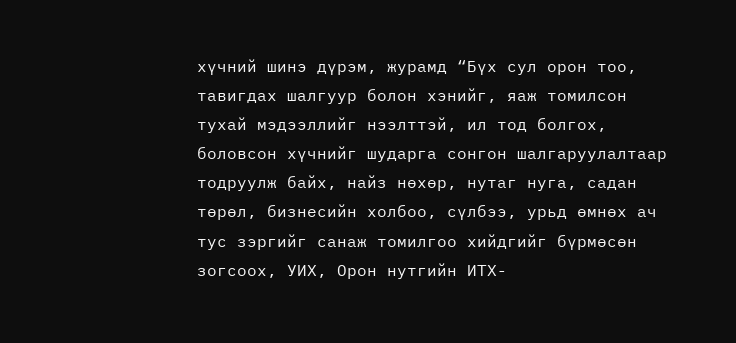хүчний шинэ дүрэм, журамд “Бүх сул орон тоо, тавигдах шалгуур болон хэнийг, яаж томилсон тухай мэдээллийг нээлттэй, ил тод болгох, боловсон хүчнийг шударга сонгон шалгаруулалтаар тодруулж байх, найз нөхөр, нутаг нуга, садан төрөл, бизнесийн холбоо, сүлбээ, урьд өмнөх ач тус зэргийг санаж томилгоо хийдгийг бүрмөсөн зогсоох, УИХ, Орон нутгийн ИТХ-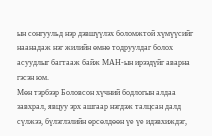ын сонгуульд нэр дэвшүүлэх боломжтой хүмүүсийг наанадаж нэг жилийн өмнө тодруулдаг болох асуудлыг багтааж байж МАН-ын ирээдүйг аварна гэсэн юм.
Мөн тэрбээр Боловсон хүчний бодлогын алдаа завхрал, явцуу эрх ашгаар нэгдэж талцсан далд сүлжээ, бүлэглэлийн өрсөлдөөн үе үе идэвхиждэг,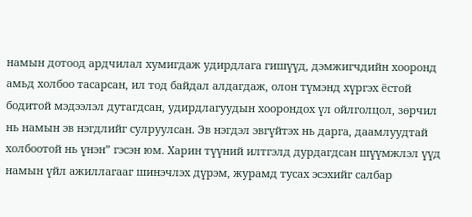намын дотоод ардчилал хумигдаж удирдлага гишүүд, дэмжигчдийн хооронд амьд холбоо тасарсан, ил тод байдал алдагдаж, олон түмэнд хүргэх ёстой бодитой мэдээлэл дутагдсан, удирдлагуудын хоорондох үл ойлголцол, зөрчил нь намын эв нэгдлийг сулруулсан. Эв нэгдэл эвгүйтэх нь дарга, даамлуудтай холбоотой нь үнэн” гэсэн юм. Харин түүний илтгэлд дурдагдсан шүүмжлэл үүд намын үйл ажиллагааг шинэчлэх дүрэм, журамд тусах эсэхийг салбар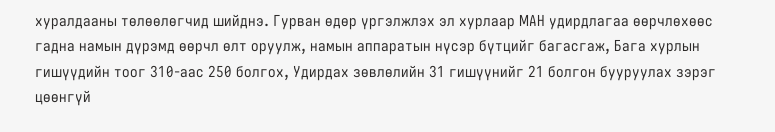хуралдааны төлөөлөгчид шийднэ. Гурван өдөр үргэлжлэх эл хурлаар МАН удирдлагаа өөрчлөхөөс гадна намын дүрэмд өөрчл өлт оруулж, намын аппаратын нүсэр бүтцийг багасгаж, Бага хурлын гишүүдийн тоог 310-аас 250 болгох, Удирдах зөвлөлийн 31 гишүүнийг 21 болгон бууруулах зэрэг цөөнгүй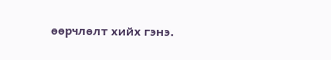өөрчлөлт хийх гэнэ.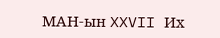МАН-ын XXVII Их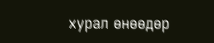хурал өнөөдөр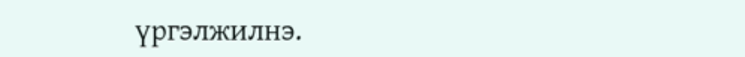үргэлжилнэ.